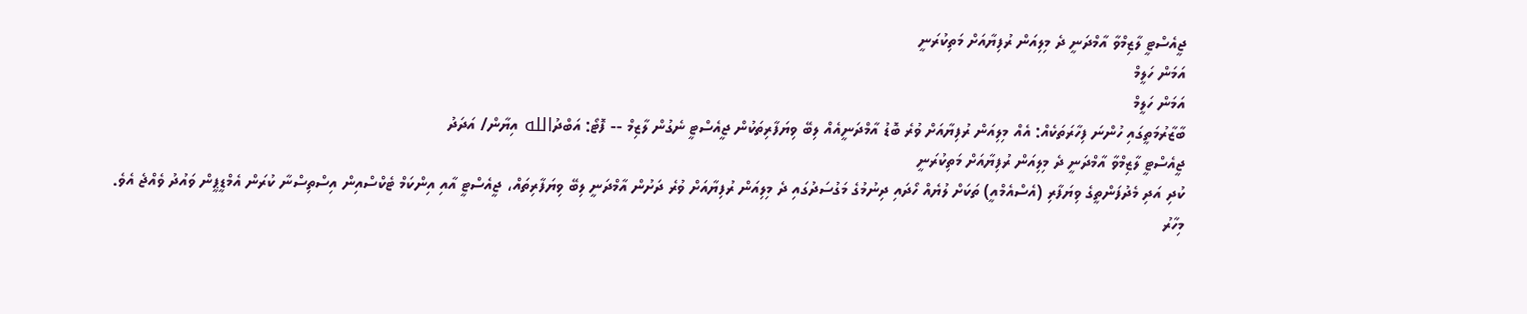ޖީއެސްޓީ ލާޒިމްވާ އާމްދަނީ ދެ މިލިއަން ރުފިޔާއަށް މަތިކުރަނީ
އަމަން ހަލީމް
އަމަން ހަލީމް
ބާޒާރުމަތީގައި ހުންނަ ފިހާރަތަކެއް: އެއް މިލިއަން ރުފިޔާއަށް ވުރެ ބޮޑު އާމްދަނީއެއް ލިބޭ ވިޔަފާރިތަކުން ޖީއެސްޓީ ނެގުން ލާޒިމް -- ފޮޓޯ: އަބްދުالله އިޔާން/ އަދަދު
ޖީއެސްޓީ ލާޒިމްވާ އާމްދަނީ ދެ މިލިއަން ރުފިޔާއަށް މަތިކުރަނީ
ކުދި އަދި މެދުފަންތީގެ ވިޔަފާރި (އެސްއެމްއީ) ތަކަށް ލުޔެއް ހޯދައި ދިނުމުގެ މަގުސަދުގައި ދެ މިލިއަން ރުފިޔާއަށް ވުރެ ދަށުން އާމްދަނީ ލިބޭ ވިޔަފާރިތައް، ޖީއެސްޓީ އާއި އިންކަމް ޓެކްސްއިން އިސްތިސްނާ ކުރަން އެމްޑީޕީން ވައުދު ވެއްޖެ އެވެ.
މިހާރު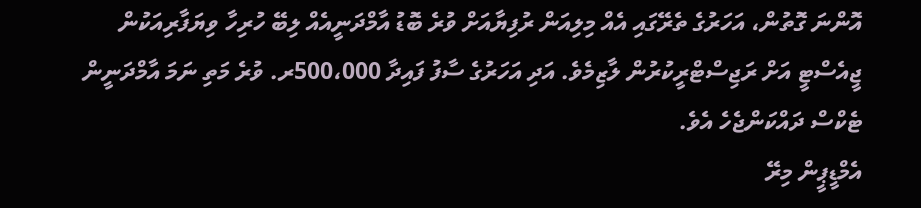އޮންނަ ގޮތުން، އަހަރުގެ ތެރޭގައި އެއް މިލިއަން ރުފިޔާއަށް ވުރެ ބޮޑު އާމްދަނީއެއް ލިބޭ ހުރިހާ ވިޔަފާރިއަކުން ޖީއެސްޓީ އަށް ރަޖިސްޓްރީކުރުން ލާޒިމެވެ. އަދި އަހަރުގެ ސާފު ފައިދާ 500،000ރ. ވުރެ މަތި ނަމަ އާމްދަނީން ޓެކްސް ދައްކަންޖެހެ އެވެ.
އެމްޑީޕީން މިރޭ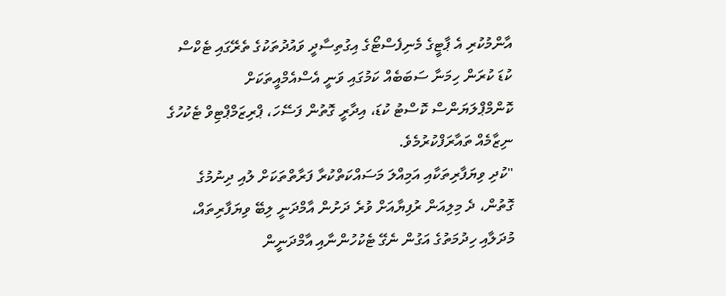އާންމުކުރި އެ ޕާޓީގެ މެނިފެސްޓޯގެ އިގުތިސާދީ ވައުދުތަކުގެ ތެރޭގައި ޓެކްސް ކުޑަ ކުރަން ހިމަނާ ސަބަބެއް ކަމުގައި ވަނީ އެސްއެމްއީތަކަށް ކޮންމްޕްލަޔަންސް ކޮސްޓު ކުޑަ، އިދާރީ ގޮތުން ފަސޭހަ، ޕްރިޒަމްޕްޓިވް ޓެކުހުގެ ނިޒާމެއް ތައާރަފްކުރުމެވެ.
"ކުދި ވިޔަފާރިތަކާއި އަމިއްލަ މަސައްކަތްކުރާ ފަރާތްތަކަށް ލުއި ދިނުމުގެ ގޮތުން، ދެ މިލިއަން ރުފިޔާއަށް ވުރެ ދަށުން އާމްދަނީ ލިބޭ ވިޔަފާރިތައް، މުދަލާއި ހިދުމަތުގެ އަގުން ނެގޭ ޓެކުހުންނާއި އާމްދަނީން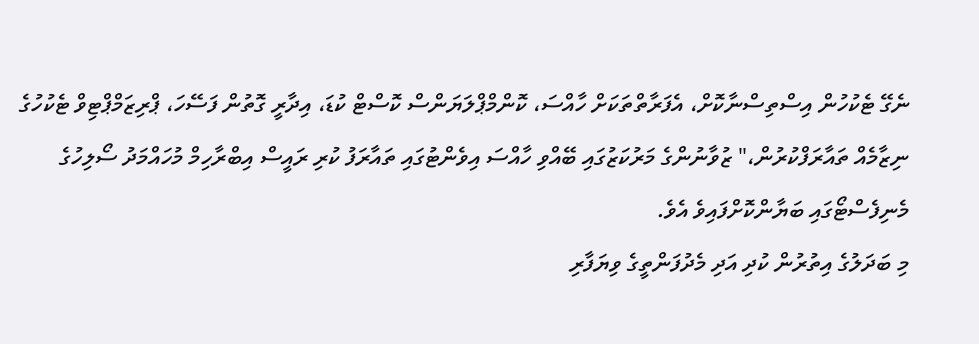ނެގޭ ޓެކުހުން އިސްތިސްނާކޮށް، އެފަރާތްތަކަށް ހާއްސަ، ކޮންމްޕްލަޔަންސް ކޮސްޓް ކުޑަ، އިދާރީ ގޮތުން ފަސޭހަ، ޕްރިޒަމްޕްޓިވް ޓެކުހުގެ ނިޒާމެއް ތައާރަފްކުރުން،" ޒުވާނުންގެ މަރުކަޒުގައި ބޭއްވި ހާއްސަ އިވެންޓުގައި ތައާރަފު ކުރި ރައީސް އިބްރާހިމް މުހައްމަދު ސޯލިހުގެ މެނިފެސްޓޯގައި ބަޔާންކޮށްފައިވެ އެވެ.
މި ބަދަލުގެ އިތުރުން ކުދި އަދި މެދުފަންތީގެ ވިޔަފާރި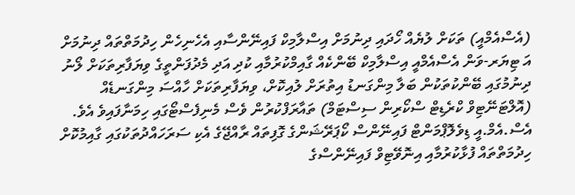(އެސްއެމްއީ) ތަކަށް ލުޔެއް ހޯދައި ދިނުމަށް އިސްލާމިކް ފައިނޭންސާއި އެހެނިހެން ހިދުމަތްތައް ދިނުމަށް އަ ޓިޔަރ-ވަން އެސްއެމްއީ އިސްލާމިކް ބޭންކެއް ގާއިމްކުރުމާއި ކުދި އަދި މެދުފަންތީގެ ވިޔަފާރިތަކަށް ލޯނު ދިނުމުގައި ބޭންކުތަކުން ބަލާ މިންގަނޑު އިތުރަށް ލުއިކޮށް، ވިޔަފާރިތަކަށް ހާއްސަ މިންގަނޑެއް (އޮލްޓަނޭޓިވް ކްރެޑިޓް ސްކޯރިން ސިސްޓަމް) ތައާރަފްކުރުން ވެސް މެނިފެސްޓޯގައި ހިމަނާފައިވެ އެވެ.
އެސް.އެމް.އީ ޑިވެލޮޕްމަންޓް ފައިނޭންސް ކޯޕަރޭޝަންގެ ގޮފިތައް ރާއްޖޭގެ އެކި ސަރަހައްދުތަކުގައި ގާއިމުކޮށް ހިދުމަތްތައް ފުޅާކުރުމާއި އިނޮވޭޓިވް ފައިނޭންސްގެ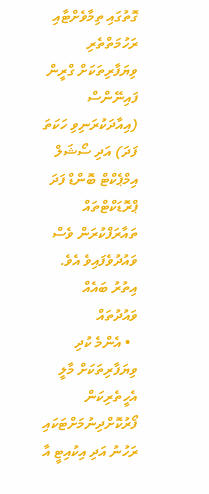ގޮތުގައި ތިމާވެށްޓާއި ރަހުމަތްތެރި ވިޔަފާރިތަކަށް ގްރީން ފައިނޭންސް (އިއާދަކުރަނިވި ހަކަތަ ފަދަ) އަދި ސޯޝަލް އިމްޕެކްޓް ބޮންޑް ފަދަ ޕްރޮޑަކްޓްތައް ތައާރަފްކުރަން ވެސް ވައުދުވެފައިވެ އެވެ.
އިތުރު ބައެއް ވައުދުތައް
  • އެންމެ ކުދި ވިޔަފާރިތަކަށް މާލީ އެހީތެރިކަން ފޯރުކޮށްދިނުމަށްޓަކައި ރަހުނު އަދި އިކުއިޓީ އާ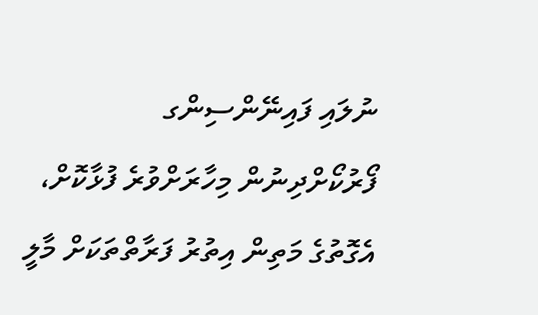ނުލައި ފައިނޭންސިންގ ފޯރުކޯށްދިނުން މިހާރަށްވުރެ ފުޅާކޮށް، އެގޮތުގެ މަތިން އިތުރު ފަރާތްތަކަށް މާލީ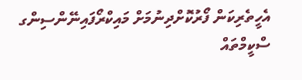އެހީތެރިކަން ފޯރުކޮށްދިނުމަށް މައިކްރޯފައިނޭންސިންގ ސްކީމްތައް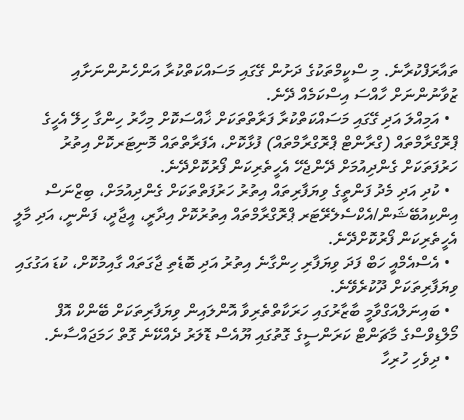ތައާރަފްކުރާނެ. މި ސްކީމްތަކުގެ ދަށުން ގޭގައި މަސައްކަތްކުރާ އަންހެނުންނަށާއި ޒުވާނުންނަށް ހާއްސަ އިސްކަމެއް ދޭނެ.
  • އަމިއްލަ އަދި ގޭގައި މަސައްކަތްކުރާ ފަރާތްތަކަށް ޚާއްސަކޮށް މިހާރު ހިންގާ ހިލޭ އެހީގެ ޕްރޮގްރާމްތައް (ގްރާންޓް ޕްރޮގްރާމްތައް) ފުޅާކޮށް، އެފަރާތްތައް މޮނިޓަރކޮށް އިތުރު ހަރުފަތަކަށް ގެންދިއުމަށް ދޭންޖެހޭ އެހީތެރިކަން ފޯރުކޮށްދޭނެ.
  • ކުދި އަދި މެދު ފަންތީގެ ވިޔަފާރިތައް އިތުރު ހަރުފަތްތަކަށް ގެންދިއުމަށް، ބިޒްނަސް އިންކިއުބޭޝަން/އެކްސެލެރޭޓަރ ޕްރޮގްރާމްތައް އިތުރުކޮށް އިދާރީ، އީޖާދީ، ފަންނީ، އަދި މާލީ އެހީތެރިކަން ފޯރުކޮށްދޭނެ.
  • އެސްއެމްއީ ހަބް ފަދަ ވިޔަފާރި ހިންގާނެ އިތުރު އަދި ބޮޑެތި ޖާގަތައް ގާއިމުކޮށް، ކުޑަ އަގުގައި ވިޔަފާރިތަކަށް ދޫކުރެވޭނެ.
  • ބައިނަލްއަގްވާމީ ބާޒާރުގައި ހަރަކާތްތެރިވާ އޮންލައިން ވިޔަފާރިތަކަށް ބޭންކް އޮފް މޯލްޑިވްސްގެ މާޗަންޓް ކަރަންސީގެ ގޮތުގައި ޔޫއެސް ޑޮލަރު ދެއްކޭނެ ގޮތް ހަމަޖައްސާނެ.
  • ދިވެހި ހުރިހާ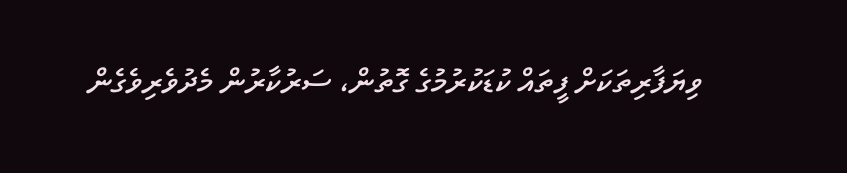ވިޔަފާރިތަކަށް ފީތައް ކުޑަކުރުމުގެ ގޮތުން، ސަރުކާރުން މެދުވެރިވެގެން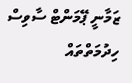ޒަމާނީ ޕޭމަންޓް ސާވިސް ހިދުމަތްތައް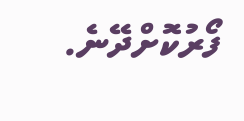ފޯރުކޮށްދޭނެ.